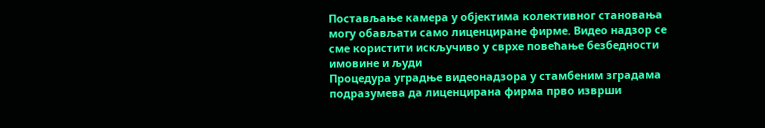Постављање камера у објектима колективног становања могу обављати само лиценциране фирме. Видео надзор се сме користити искључиво у сврхе повећање безбедности имовине и људи
Процедура уградње видеонадзора у стамбеним зградама подразумева да лиценцирана фирма прво изврши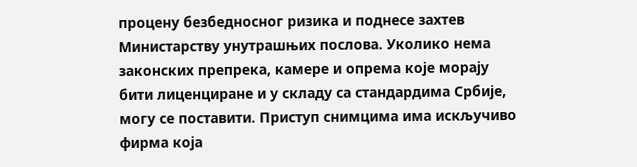процену безбедносног ризика и поднесе захтев Министарству унутрашњих послова. Уколико нема законских препрека, камере и опрема које морају бити лиценциране и у складу са стандардима Србије, могу се поставити. Приступ снимцима има искључиво фирма која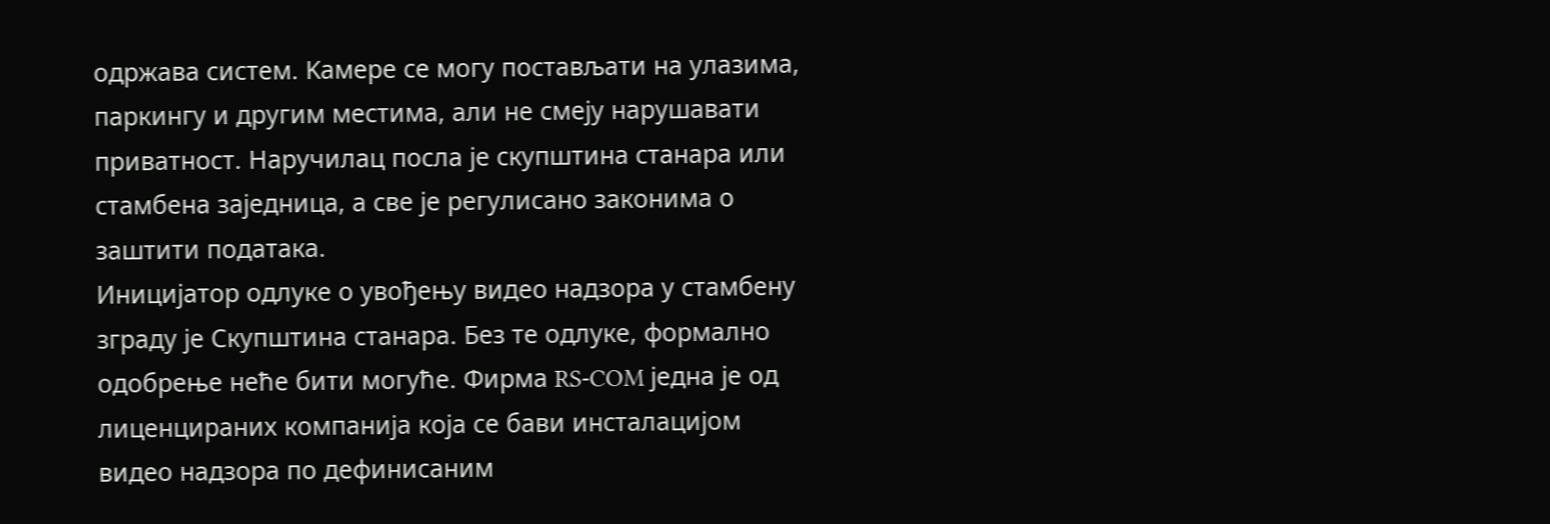одржава систем. Kамере се могу постављати на улазима, паркингу и другим местима, али не смеју нарушавати приватност. Наручилац посла је скупштина станара или стамбена заједница, а све је регулисано законима о заштити података.
Иницијатор одлуке о увођењу видео надзора у стамбену зграду је Скупштина станара. Без те одлуке, формално одобрење неће бити могуће. Фирма RS-COM једна је од лиценцираних компанија која се бави инсталацијом видео надзора по дефинисаним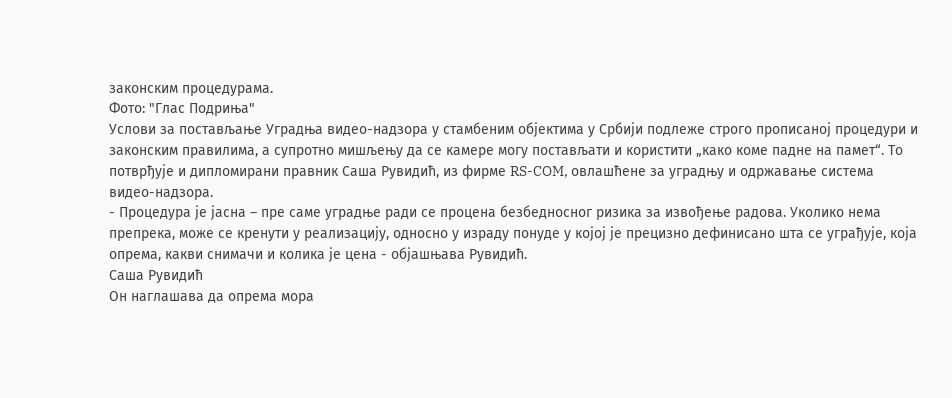законским процедурама.
Фото: "Глас Подриња"
Услови за постављање Уградња видео-надзора у стамбеним објектима у Србији подлеже строго прописаној процедури и законским правилима, а супротно мишљењу да се камере могу постављати и користити „како коме падне на памет“. То потврђује и дипломирани правник Саша Рувидић, из фирме RS-COM, овлашћене за уградњу и одржавање система видео-надзора.
- Процедура је јасна – пре саме уградње ради се процена безбедносног ризика за извођење радова. Уколико нема препрека, може се кренути у реализацију, односно у израду понуде у којој је прецизно дефинисано шта се уграђује, која опрема, какви снимачи и колика је цена - објашњава Рувидић.
Саша Рувидић
Он наглашава да опрема мора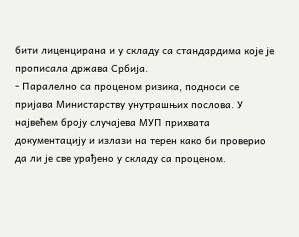бити лиценцирана и у складу са стандардима које је прописала држава Србија.
- Паралелно са проценом ризика, подноси се пријава Министарству унутрашњих послова. У највећем броју случајева МУП прихвата документацију и излази на терен како би проверио да ли је све урађено у складу са проценом.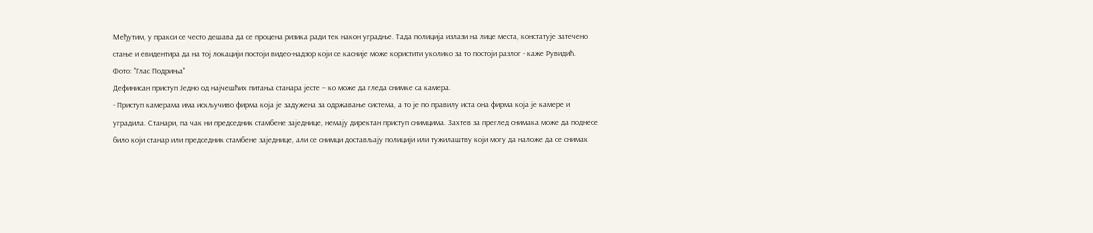Међутим, у пракси се често дешава да се процена ризика ради тек након уградње. Тада полиција излази на лице места, констатује затечено стање и евидентира да на тој локацији постоји видео-надзор који се касније може користити уколико за то постоји разлог - каже Рувидић.
Фото: "Глас Подриња"
Дефинисан приступ Једно од најчешћих питања станара јесте – ко може да гледа снимке са камера.
- Приступ камерама има искључиво фирма која је задужена за одржавање система, а то је по правилу иста она фирма која је камере и уградила. Станари, па чак ни председник стамбене заједнице, немају директан приступ снимцима. Захтев за преглед снимака може да поднесе било који станар или председник стамбене заједнице, али се снимци достављају полицији или тужилаштву који могу да наложе да се снимак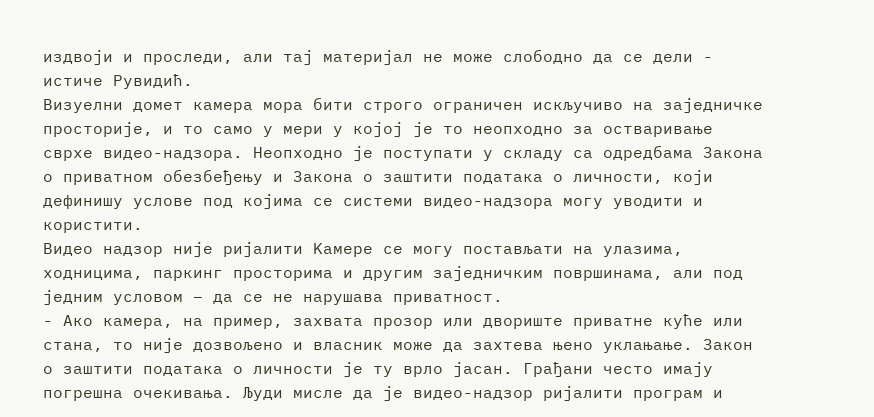издвоји и проследи, али тај материјал не може слободно да се дели - истиче Рувидић.
Визуелни домет камера мора бити строго ограничен искључиво на заједничке просторије, и то само у мери у којој је то неопходно за остваривање сврхе видео-надзора. Неопходно је поступати у складу са одредбама Закона о приватном обезбеђењу и Закона о заштити података о личности, који дефинишу услове под којима се системи видео-надзора могу уводити и користити.
Видео надзор није ријалити Kамере се могу постављати на улазима, ходницима, паркинг просторима и другим заједничким површинама, али под једним условом – да се не нарушава приватност.
- Ако камера, на пример, захвата прозор или двориште приватне куће или стана, то није дозвољено и власник може да захтева њено уклањање. Закон о заштити података о личности је ту врло јасан. Грађани често имају погрешна очекивања. Људи мисле да је видео-надзор ријалити програм и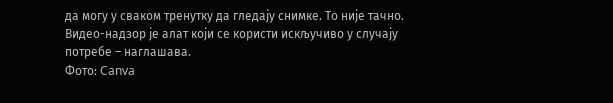да могу у сваком тренутку да гледају снимке. То није тачно. Видео-надзор је алат који се користи искључиво у случају потребе – наглашава.
Фото: Canva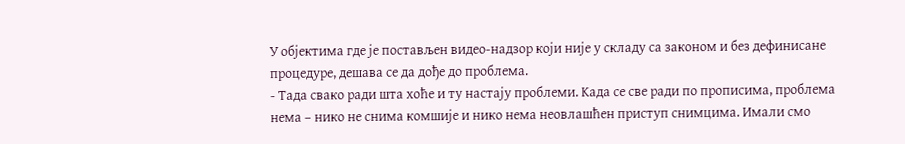У објектима где је постављен видео-надзор који није у складу са законом и без дефинисане процедуре, дешава се да дође до проблема.
- Тада свако ради шта хоће и ту настају проблеми. Kада се све ради по прописима, проблема нема – нико не снима комшије и нико нема неовлашћен приступ снимцима. Имали смо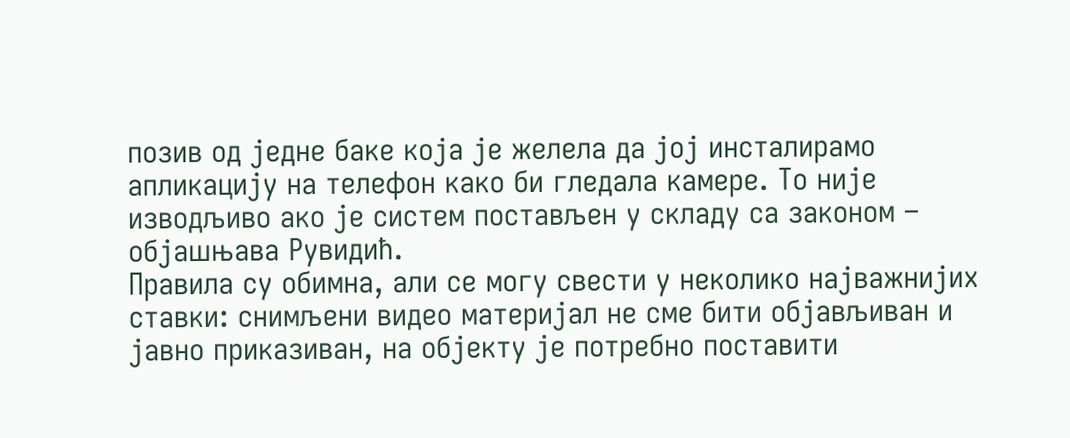позив од једне баке која је желела да јој инсталирамо апликацију на телефон како би гледала камере. То није изводљиво ако је систем постављен у складу са законом – објашњава Рувидић.
Правила су обимна, али се могу свести у неколико најважнијих ставки: снимљени видео материјал не сме бити објављиван и јавно приказиван, на објекту је потребно поставити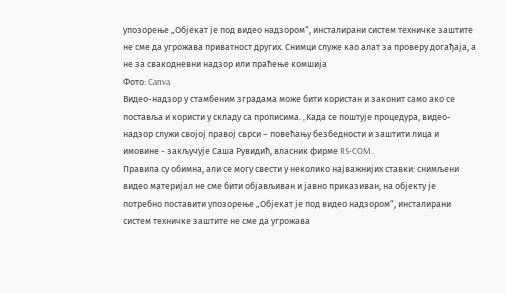упозорење „Објекат је под видео надзором“, инсталирани систем техничке заштите не сме да угрожава приватност других. Снимци служе као алат за проверу догађаја, а не за свакодневни надзор или праћење комшија
Фото: Canva
Видео-надзор у стамбеним зградама може бити користан и законит само ако се поставља и користи у складу са прописима. „Kада се поштује процедура, видео-надзор служи својој правој сврси – повећању безбедности и заштити лица и имовине - закључује Саша Рувидић, власник фирме RS-COM.
Правила су обимна, али се могу свести у неколико најважнијих ставки: снимљени видео материјал не сме бити објављиван и јавно приказиван, на објекту је потребно поставити упозорење „Објекат је под видео надзором“, инсталирани систем техничке заштите не сме да угрожава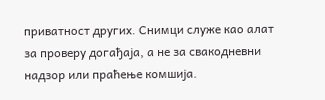приватност других. Снимци служе као алат за проверу догађаја, а не за свакодневни надзор или праћење комшија.